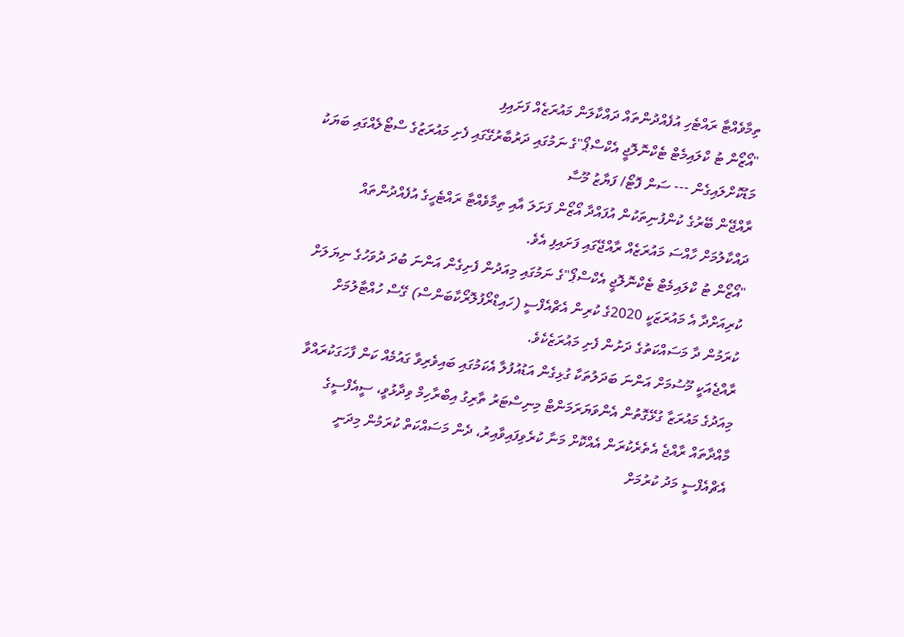ތިމާވެއްޓާ ރައްޓެހި އުފެއްދުންތައް ދައްކާލަން މައުރަޒެއް ފަށައިފި
"އޯޒޯން ޓު ކްލައިމެޓް ޓެކްނޮލޮޖީ އެކްސްޕޯ"ގެ ނަމުގައި ދަރުބާރުގޭގައި ފެށި މައުރަޒުގެ ސްޓޯލެއްގައި ބަޔަކު މަޑުކޮށްލައިގެން --- ސަން ފޮޓޯ/ ފަޔާޒު މޫސާ
ރާއްޖޭން ބޭރުގެ ކުންފުނިތަކުން އުފައްދާ އޯޒޯން ފަށަލަ އާއި ތިމާވެއްޓާ ރައްޓެހީގެ އުފެއްދުންތައް ދައްކާލުމަށް ހާއްސަ މައުރަޒެއް ރާއްޖޭގައި ފަށައިފި އެވެ.
"އޯޒޯން ޓު ކްލައިމެޓް ޓެކްނޮލޮޖީ އެކްސްޕޯ"ގެ ނަމުގައި މިއަދުން ފެށިގެން އަންނަ ބުދަ ދުވަހުގެ ނިޔަލަށް ކުރިއަށްދާ އެ މައުރަޒަކީ 2020ގެ ކުރިން އެޗްއެފްސީ (ހައިޑްރޯފުލޮރޯކާބަންސް) ގޭސް ހުއްޓާލުމަށް ކުރަމުން ދާ މަސައްކަތުގެ ދަށުން ފެށި މައުރަޒެކެވެ.
ރާއްޖެއަކީ މޫސުމަށް އަންނަ ބަދަލުތަކާ ގުޅިގެން އަޑުއުފުލާ އެކަމުގައި ބައިވެރިވާ ގައުމެއް ކަން ފާހަގަކުރައްވާ މިއަދުގެ މައުރަޒާ ގުޅޭގޮތުން އެންވަޔަރަމަންޓް މިނިސްޓަރު ތާރިގު އިބްރާހިމް ވިދާޅުވީ، ސީއެފްސީގެ މާއްދާތައް ރާއްޖެ އެތެރެކުރަން އެއްކޮށް މަނާ ކުރެވިފައިވާއިރު، ދެން މަސައްކަތް ކުރަމުން މިދަނީ އެޗްއެފްސީ މަދު ކުރުމަށް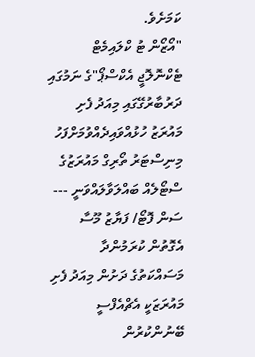ކަމަށެވެ.
"އޯޒޯން ޓު ކްލައިމެޓް ޓެކްނޮލޮޖީ އެކްސްޕޯ"ގެ ނަމުގައި ދަރުބާރުގޭގައި މިއަދު ފެށި މައުރަޒު ހުޅުއްވައިދެއްވުމަށްފަހު މިނިސްޓަރު ތޯރިގް މައުރަޒުގެ ސްޓޯލެއް ބައްލަވާލައްވަނީ --- ސަން ފޮޓޯ/ ފަޔާޒު މޫސާ
އެގޮތުން ކުރަމުންދާ މަސައްކަތުގެ ދަށުން މިއަދު ފެށި މައުރަޒަކީ އެޗްއެފްސީ ބޭނުންކުރުން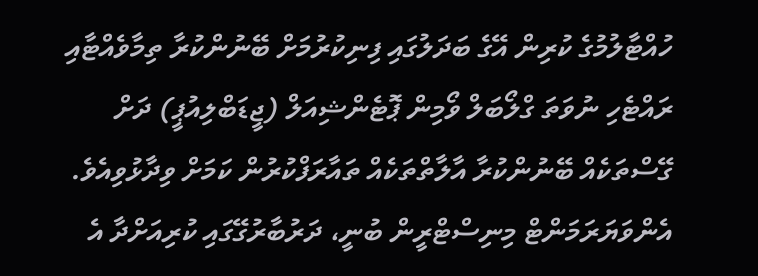ހުއްޓާލުމުގެ ކުރިން އޭގެ ބަދަލުގައި ފިނިކުރުމަށް ބޭނުންކުރާ ތިމާވެއްޓާއި ރައްޓެހި ނުވަތަ ގްލޯބަލް ވޯމިން ޕޮޓެންޝިއަލް (ޖީޑަބްލިއުޕީ) ދަށް ގޭސްތަކެއް ބޭނުންކުރާ އާލާތްތަކެއް ތައާރަފްކުރުން ކަމަށް ވިދާޅުވިއެވެ.
އެންވަޔަރަމަންޓް މިނިސްޓްރީން ބުނީ، ދަރުބާރުގޭގައި ކުރިއަށްދާ އެ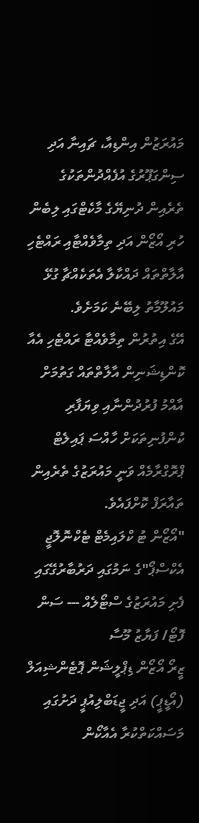މައުރަޒުން އިންޑިއާ، ޗައިނާ އަދި ސިންގަޕޫރުގެ އުފެއްދުންތަކުގެ ތެރެއިން ދުނިޔޭގެ މާކެޓްގައި ލިބެން ހުރި އޯޒޯން އަދި ތިމާވެއްޓާއި ރައްޓެހި އާލާތްތައް ދައްކާލާ އެތަކެއްޗާ ގުޅޭ މައުލޫމާތު ލިބޭނެ ކަމަށެވެ.
އޭގެ އިތުރުން ތިމާވެއްޓާ ރައްޓެހި އެއާ ކޮންޑިޝަނިން އާލާތްތައް ގަތުމަށް އާއްމު ފުރުދުންނާއި ވިޔަފާރި ކުންފުނިތަކަށް ހާއްސަ ޕައިލެޓް ޕްރޮގްރާމެއް ވަނީ މައުރަޒުގެ ތެރެއިން ތައާރަފް ކޮށްފައެވެ.
"އޯޒޯން ޓު ކްލައިމެޓް ޓެކްނޮލޮޖީ އެކްސްޕޯ"ގެ ނަމުގައި ދަރުބާރުގޭގައި ފެށި މައުރަޒުގެ ސްޓޯލެއް --- ސަން ފޮޓޯ/ ފަޔާޒު މޫސާ
ޒީރޯ އޯޒޯން ޑިޕްލީޝަން ޕޮޓެންޝިއަލް (އޯޑީޕީ) އަދި ޖީޑަބްލިއުޕީ ދަށުގައި މަސައްކަތްކުރާ އެއާކޯން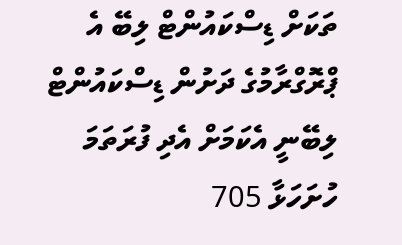ތަކަށް ޑިސްކައުންޓް ލިބޭ އެ ޕްރޮގްރާމުގެ ދަށުން ޑިސްކައުންޓް ލިބޭނީ އެކަމަށް އެދި ފުރަތަމަ ހުށަހަޅާ 705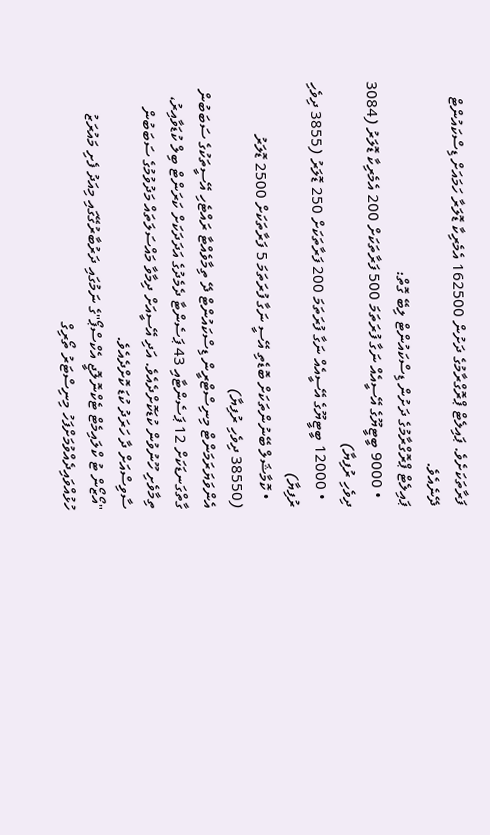ފަރާތަކަށެވެ. ޕައިލެޓް ޕްރޮގްރާމުގެ ދަށުން 162500 އެމެރިކާ ޑޮލަރާ ހަމައަށް ޑިސްކައުންޓް ދޭނެއެވެ.
ޕައިލެޓް ޕްރޮގްރާމުގެ ދަށުން ޑިސްކައުންޓް ލިބޭ ގޮތް:
  • 9000 ބީޓީޔޫގެ އޭސީއެއް ނަގާ ފުރަތަމަ 500 ފަރާތަކަށް 200 އެމެރިކާ ޑޮލަރު (3084 ދިވެހި ރުފިޔާ)
  • 12000 ބީޓީޔޫގެ އޭސީއެއް ނަގާ ފުރަތަމަ 200 ފަރާތަކަށް 250 ޑޮލަރު (3855 ދިވެހި ރުފިޔާ)
  • ކޮމާޝަލް ބޭނުންތަކަށް ބޮޑެތި އޭސީ ނަގާ ފުރަތަމަ 5 ފަރާތަކަށް 2500 ޑޮލަރު (38550 ދިވެހި ރުފިޔާ)
އެންވަޔަރަމަންޓް މިނިސްޓްރީން ޑިސްކައުންޓް ދޭ ތިމާވެއްޓާ ރައްޓެހި އޭސީތަކުގެ ސަބަބުން ގާތްގަނޑަކަށް 12 ޕަސެންޓާއި 43 ޕަސެންޓާ ދެމެދުގެ އަދަދަކަށް ކަރަންޓް ބިލް ކުޑަވާއިރު، ތިމާވެށި ހޫނުވުން ކުޑަކޮށްދެއެވެ. އަދި އޭސީއަށް ދިމާވާ މައްސަލަތައް މަދުވުމުގެ ސަބަބުން ސާވިސްއަށް ދާ ހަރަދު ކުޑަ ކޮށްދެއެވެ.
"އޯޒޯން ޓު ކްލައިމެޓް ޓެކްނޮލޮޖީ އެކްސްޕޯ"ގެ ނަމުގައި ދަރުބާރުގޭގައި މިއަދު ފެށި މައުރަޒު ހުޅުއްވައިދެއްވުމަށްފަހު މިނިސްޓަރު ތޯރިގް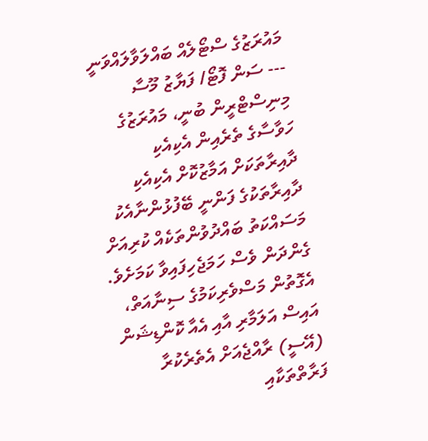މައުރަޒުގެ ސްޓޯލެއް ބައްލަވާލައްވަނީ --- ސަން ފޮޓޯ/ ފަޔާޒު މޫސާ
މިނިސްޓްރީން ބުނީ، މައުރަޒުގެ ހަވާސާގެ ތެރެއިން އެކިއެކި ދާއިރާތަކަށް އަމާޒުކޮށް އެކިއެކި ދާއިރާތަކުގެ ފަންނީ ބޭފުޅުންނާއެކު މަސައްކަތު ބައްދުވުންތަކެއް ކުރިއަށް ގެންދަން ވެސް ހަމަޖެހިފައިވާ ކަމަށެވެ.
އެގޮތުން މަސްވެރިކަމުގެ ސިނާއަތް، އައިސް އަލަމާރި އާއި އެއާ ކޮންޑިޝަން (އޭސީ) ރާއްޖެއަށް އެތެރެކުރާ ފަރާތްތަކާއި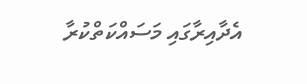އެދާއިރާގައި މަސައްކަތްކުރާ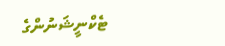ޓެކްނީޝަނުންގެ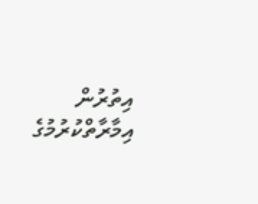އިތުރުން އިމާރާތްކުރުމުގެ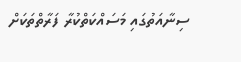ސިނާއަތުގައި މަސައްކަތްކުރާ ފަރާތްތަކަށް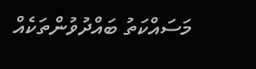މަސައްކަތު ބައްދުވުންތަކެއް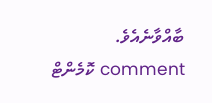ބާއްވާނެއެވެ.
comment ކޮމެންޓް